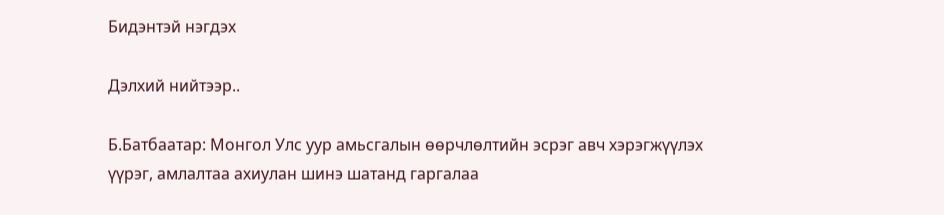Бидэнтэй нэгдэх

Дэлхий нийтээр..

Б.Батбаатар: Монгол Улс уур амьсгалын өөрчлөлтийн эсрэг авч хэрэгжүүлэх үүрэг, амлалтаа ахиулан шинэ шатанд гаргалаа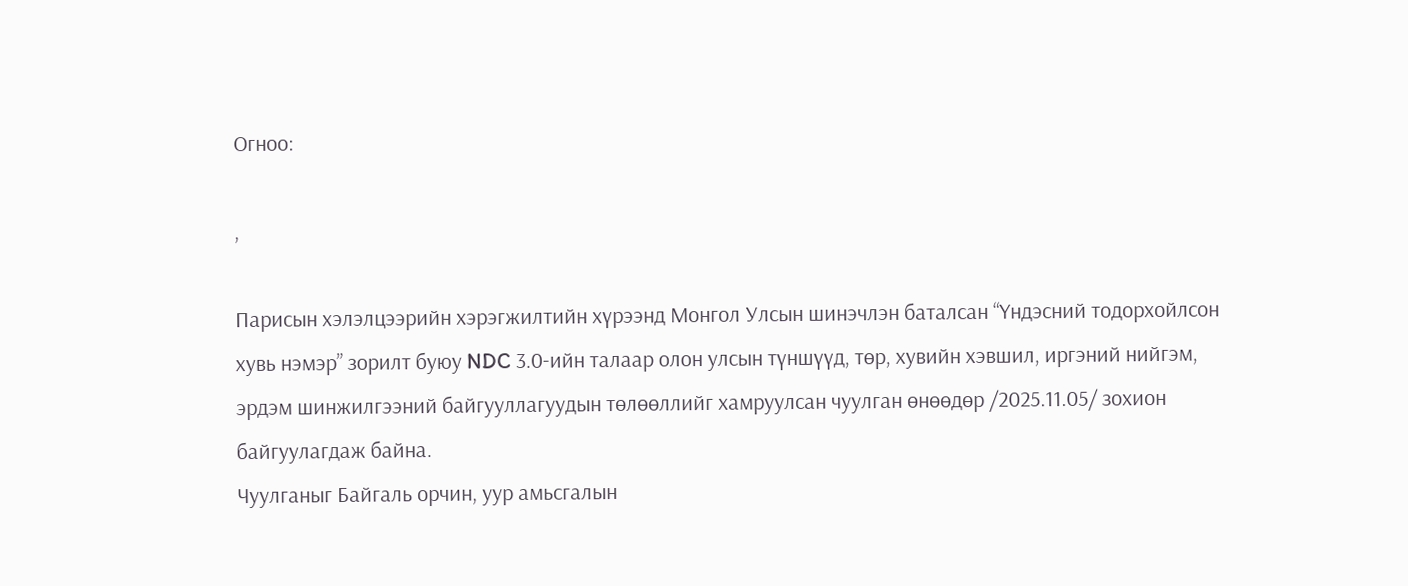Огноо:

,

Парисын хэлэлцээрийн хэрэгжилтийн хүрээнд Монгол Улсын шинэчлэн баталсан “Үндэсний тодорхойлсон хувь нэмэр” зорилт буюу NDC 3.0-ийн талаар олон улсын түншүүд, төр, хувийн хэвшил, иргэний нийгэм, эрдэм шинжилгээний байгууллагуудын төлөөллийг хамруулсан чуулган өнөөдөр /2025.11.05/ зохион байгуулагдаж байна.
Чуулганыг Байгаль орчин, уур амьсгалын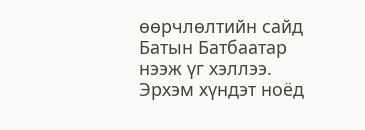өөрчлөлтийн сайд Батын Батбаатар нээж үг хэллээ.
Эрхэм хүндэт ноёд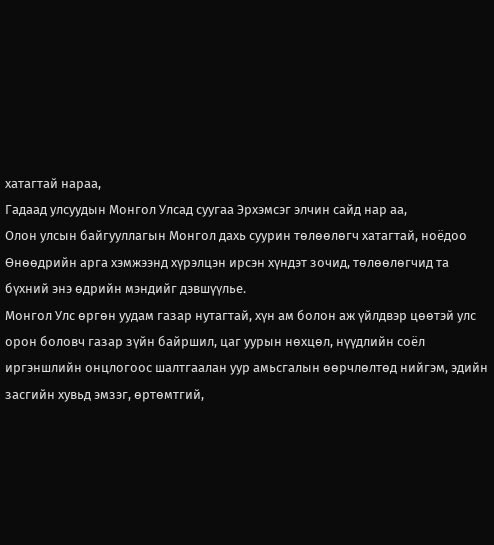хатагтай нараа,
Гадаад улсуудын Монгол Улсад суугаа Эрхэмсэг элчин сайд нар аа,
Олон улсын байгууллагын Монгол дахь суурин төлөөлөгч хатагтай, ноёдоо
Өнөөдрийн арга хэмжээнд хүрэлцэн ирсэн хүндэт зочид, төлөөлөгчид та бүхний энэ өдрийн мэндийг дэвшүүлье.
Монгол Улс өргөн уудам газар нутагтай, хүн ам болон аж үйлдвэр цөөтэй улс орон боловч газар зүйн байршил, цаг уурын нөхцөл, нүүдлийн соёл иргэншлийн онцлогоос шалтгаалан уур амьсгалын өөрчлөлтөд нийгэм, эдийн засгийн хувьд эмзэг, өртөмтгий,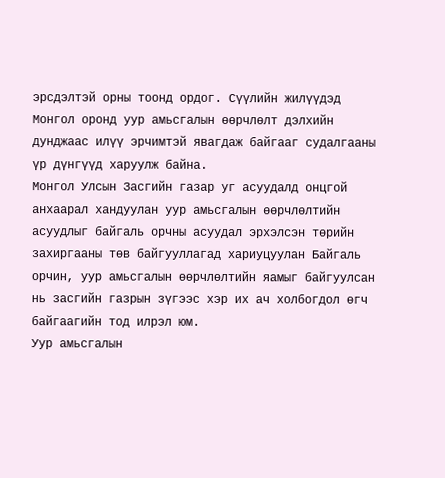эрсдэлтэй орны тоонд ордог. Сүүлийн жилүүдэд  Монгол оронд уур амьсгалын өөрчлөлт дэлхийн дунджаас илүү эрчимтэй явагдаж байгааг судалгааны үр дүнгүүд харуулж байна.
Монгол Улсын Засгийн газар уг асуудалд онцгой анхаарал хандуулан уур амьсгалын өөрчлөлтийн асуудлыг байгаль орчны асуудал эрхэлсэн төрийн захиргааны төв байгууллагад хариуцуулан Байгаль орчин, уур амьсгалын өөрчлөлтийн яамыг байгуулсан нь засгийн газрын зүгээс хэр их ач холбогдол өгч байгаагийн тод илрэл юм.
Уур амьсгалын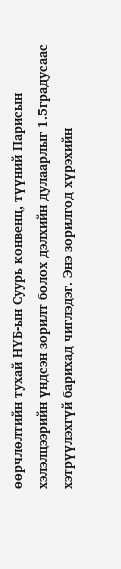өөрчлөлтийн тухай НҮБ-ын Суурь конвенц, түүний Парисын хэлэлцээрийн үндсэн зорилт болох дэлхийн дулаарлыг 1.5градусаас хэтрүүлэхгүй барихад чиглэдэг. Энэ зорилгод хүрэхийн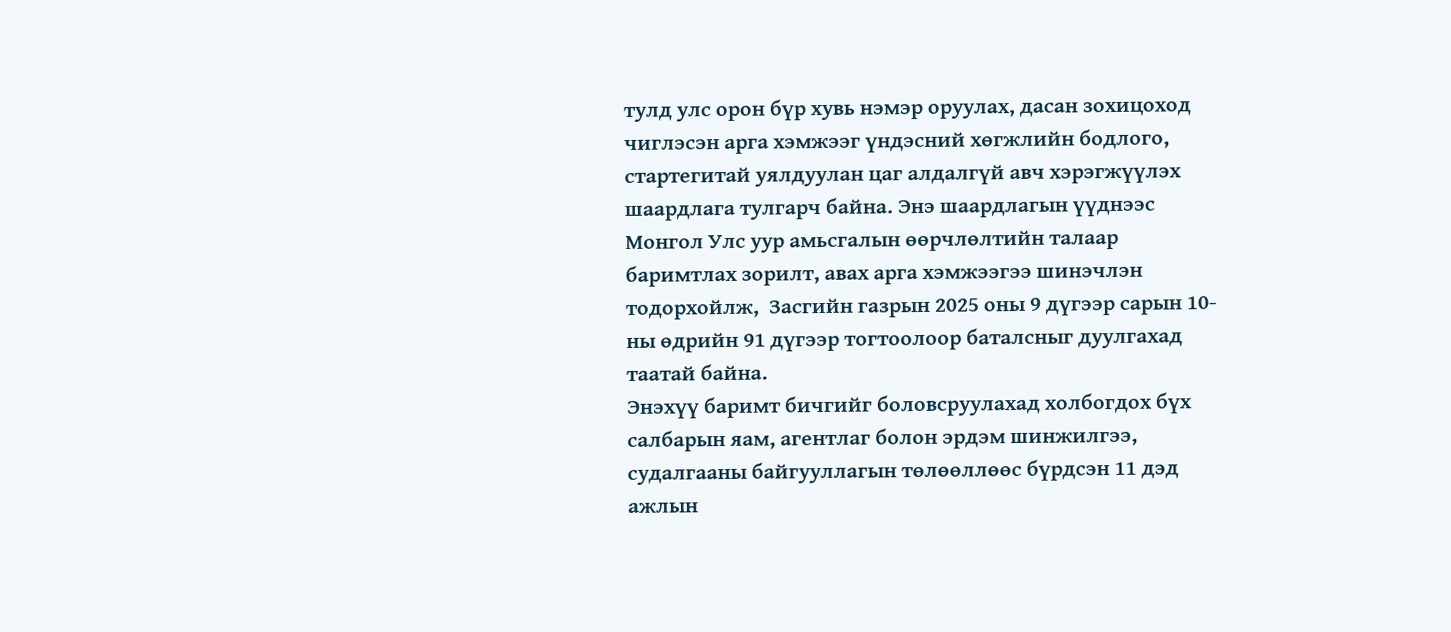тулд улс орон бүр хувь нэмэр оруулах, дасан зохицоход чиглэсэн арга хэмжээг үндэсний хөгжлийн бодлого, стартегитай уялдуулан цаг алдалгүй авч хэрэгжүүлэх шаардлага тулгарч байна. Энэ шаардлагын үүднээс Монгол Улс уур амьсгалын өөрчлөлтийн талаар баримтлах зорилт, авах арга хэмжээгээ шинэчлэн тодорхойлж,  Засгийн газрын 2025 оны 9 дүгээр сарын 10-ны өдрийн 91 дүгээр тогтоолоор баталсныг дуулгахад таатай байна.
Энэхүү баримт бичгийг боловсруулахад холбогдох бүх салбарын яам, агентлаг болон эрдэм шинжилгээ, судалгааны байгууллагын төлөөллөөс бүрдсэн 11 дэд ажлын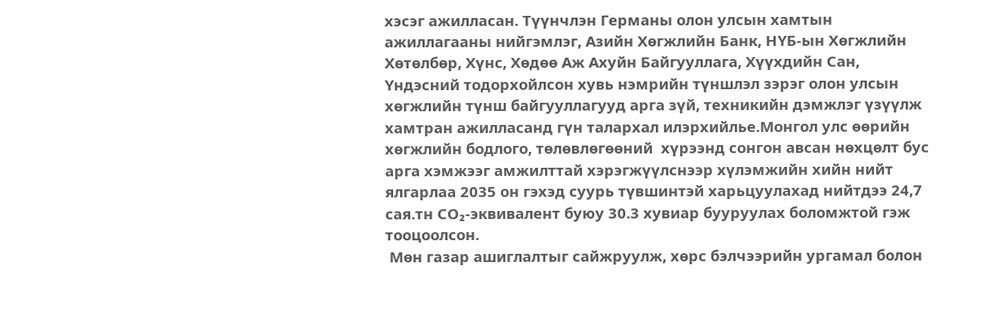хэсэг ажилласан. Түүнчлэн Германы олон улсын хамтын ажиллагааны нийгэмлэг, Азийн Хөгжлийн Банк, НҮБ-ын Хөгжлийн Хөтөлбөр, Хүнс, Хөдөө Аж Ахуйн Байгууллага, Хүүхдийн Сан, Үндэсний тодорхойлсон хувь нэмрийн түншлэл зэрэг олон улсын хөгжлийн түнш байгууллагууд арга зүй, техникийн дэмжлэг үзүүлж хамтран ажилласанд гүн талархал илэрхийлье.Монгол улс өөрийн хөгжлийн бодлого, төлөвлөгөөний  хүрээнд сонгон авсан нөхцөлт бус арга хэмжээг амжилттай хэрэгжүүлснээр хүлэмжийн хийн нийт ялгарлаа 2035 он гэхэд суурь түвшинтэй харьцуулахад нийтдээ 24,7 сая.тн СО₂-эквивалент буюу 30.3 хувиар бууруулах боломжтой гэж тооцоолсон.
 Мөн газар ашиглалтыг сайжруулж, хөрс бэлчээрийн ургамал болон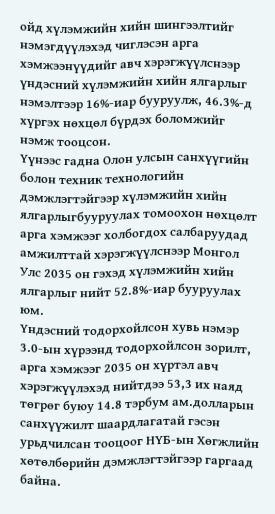ойд хүлэмжийн хийн шингээлтийг нэмэгдүүлэхэд чиглэсэн арга хэмжээнүүдийг авч хэрэгжүүлснээр үндэсний хүлэмжийн хийн ялгарлыг нэмэлтээр 16%-иар бууруулж, 46.3%-д хүргэх нөхцөл бүрдэх боломжийг нэмж тооцсон.
Үүнээс гадна Олон улсын санхүүгийн болон техник технологийн дэмжлэгтэйгээр хүлэмжийн хийн ялгарлыгбууруулах томоохон нөхцөлт арга хэмжээг холбогдох салбаруудад амжилттай хэрэгжүүлснээр Монгол Улс 2035 он гэхэд хүлэмжийн хийн ялгарлыг нийт 52.8%-иар бууруулах юм.
Үндэсний тодорхойлсон хувь нэмэр 3.0-ын хүрээнд тодорхойлсон зорилт, арга хэмжээг 2035 он хүртэл авч  хэрэгжүүлэхэд нийтдээ 53,3 их наяд төгрөг буюу 14.8 тэрбум ам.долларын санхүүжилт шаардлагатай гэсэн урьдчилсан тооцоог НҮБ-ын Хөгжлийн хөтөлбөрийн дэмжлэгтэйгээр гаргаад байна.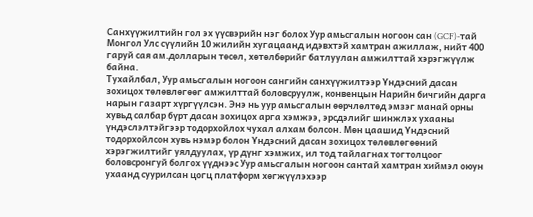Санхүүжилтийн гол эх үүсвэрийн нэг болох Уур амьсгалын ногоон сан (GCF)-тай Монгол Улс сүүлийн 10 жилийн хугацаанд идэвхтэй хамтран ажиллаж, нийт 400 гаруй сая ам.долларын төсөл, хөтөлбөрийг батлуулан амжилттай хэрэгжүүлж байна.
Тухайлбал, Уур амьсгалын ногоон сангийн санхүүжилтээр Үндэсний дасан зохицох төлөвлөгөөг амжилттай боловсруулж, конвенцын Нарийн бичгийн дарга нарын газарт хүргүүлсэн. Энэ нь уур амьсгалын өөрчлөлтөд эмзэг манай орны хувьд салбар бүрт дасан зохицох арга хэмжээ, эрсдэлийг шинжлэх ухааны үндэслэлтэйгээр тодорхойлох чухал алхам болсон. Мөн цаашид Үндэсний тодорхойлсон хувь нэмэр болон Үндэсний дасан зохицох төлөвлөгөөний хэрэгжилтийг уялдуулах, үр дүнг хэмжих, ил тод тайлагнах тогтолцоог боловсронгуй болгох үүднээс Уур амьсгалын ногоон сантай хамтран хиймэл оюун ухаанд суурилсан цогц платформ хөгжүүлэхээр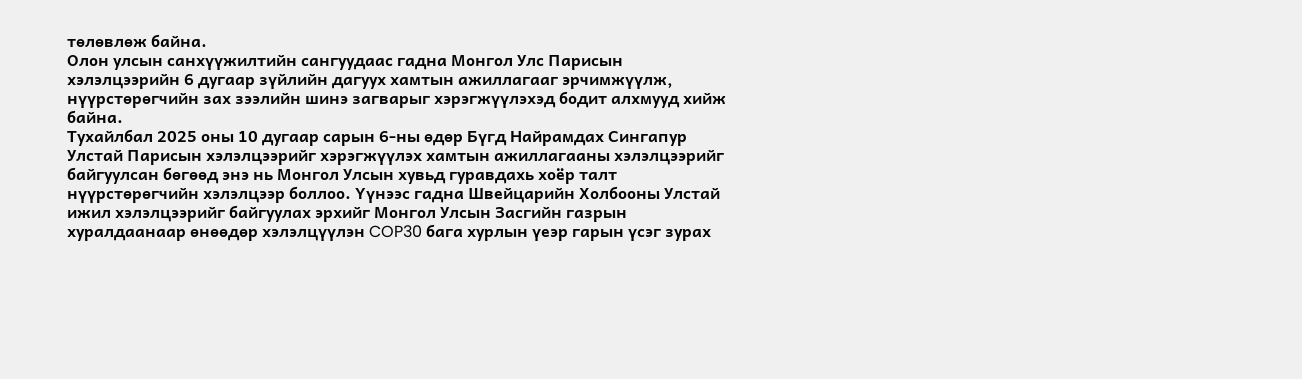төлөвлөж байна.
Олон улсын санхүүжилтийн сангуудаас гадна Монгол Улс Парисын хэлэлцээрийн 6 дугаар зүйлийн дагуух хамтын ажиллагааг эрчимжүүлж, нүүрстөрөгчийн зах зээлийн шинэ загварыг хэрэгжүүлэхэд бодит алхмууд хийж байна.
Тухайлбал 2025 оны 10 дугаар сарын 6-ны өдөр Бүгд Найрамдах Сингапур Улстай Парисын хэлэлцээрийг хэрэгжүүлэх хамтын ажиллагааны хэлэлцээрийг байгуулсан бөгөөд энэ нь Монгол Улсын хувьд гуравдахь хоёр талт нүүрстөрөгчийн хэлэлцээр боллоо. Үүнээс гадна Швейцарийн Холбооны Улстай ижил хэлэлцээрийг байгуулах эрхийг Монгол Улсын Засгийн газрын хуралдаанаар өнөөдөр хэлэлцүүлэн COP30 бага хурлын үеэр гарын үсэг зурах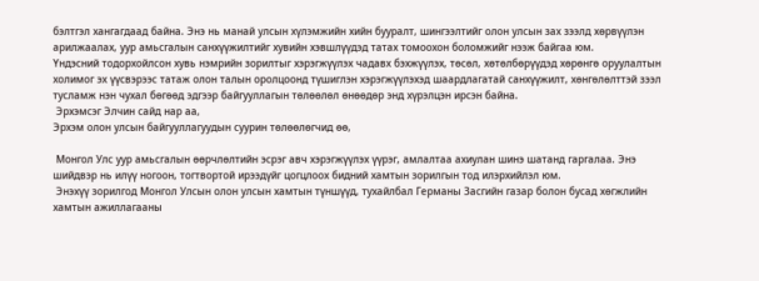бэлтгэл хангагдаад байна. Энэ нь манай улсын хүлэмжийн хийн бууралт, шингээлтийг олон улсын зах зээлд хөрвүүлэн арилжаалах, уур амьсгалын санхүүжилтийг хувийн хэвшлүүдэд татах томоохон боломжийг нээж байгаа юм.
Үндэсний тодорхойлсон хувь нэмрийн зорилтыг хэрэгжүүлэх чадавх бэхжүүлэх, төсөл, хөтөлбөрүүдэд хөрөнгө оруулалтын холимог эх үүсвэрээс татаж олон талын оролцоонд түшиглэн хэрэгжүүлэхэд шаардлагатай санхүүжилт, хөнгөлөлттэй зээл тусламж нэн чухал бөгөөд эдгээр байгууллагын төлөөлөл өнөөдөр энд хүрэлцэн ирсэн байна.
 Эрхэмсэг Элчин сайд нар аа,
Эрхэм олон улсын байгууллагуудын суурин төлөөлөгчид өө,

 Монгол Улс уур амьсгалын өөрчлөлтийн эсрэг авч хэрэгжүүлэх үүрэг, амлалтаа ахиулан шинэ шатанд гаргалаа. Энэ шийдвэр нь илүү ногоон, тогтвортой ирээдүйг цогцлоох бидний хамтын зорилгын тод илэрхийлэл юм.
 Энэхүү зорилгод Монгол Улсын олон улсын хамтын түншүүд, тухайлбал Германы Засгийн газар болон бусад хөгжлийн хамтын ажиллагааны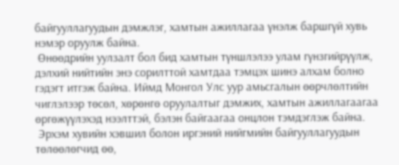байгууллагуудын дэмжлэг, хамтын ажиллагаа үнэлж баршгүй хувь нэмэр оруулж байна.
 Өнөөдрийн уулзалт бол бид хамтын түншлэлээ улам гүнзгийрүүлж, дэлхий нийтийн энэ сорилттой хамтдаа тэмцэх шинэ алхам болно гэдэгт итгэж байна. Иймд Монгол Улс уур амьсгалын өөрчлөлтийн чиглэлээр төсөл, хөрөнгө оруулалтыг дэмжих, хамтын ажиллагаагаа өргөжүүлэхэд нээлттэй, бэлэн байгаагаа онцлон тэмдэглэж байна.
 Эрхэм хувийн хэвшил болон иргэний нийгмийн байгууллагуудын төлөөлөгчид өө,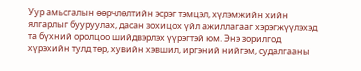Уур амьсгалын өөрчлөлтийн эсрэг тэмцэл, хүлэмжийн хийн ялгарлыг бууруулах, дасан зохицох үйл ажиллагааг хэрэгжүүлэхэд та бүхний оролцоо шийдвэрлэх үүрэгтэй юм. Энэ зорилгод хүрэхийн тулд төр, хувийн хэвшил, иргэний нийгэм, судалгааны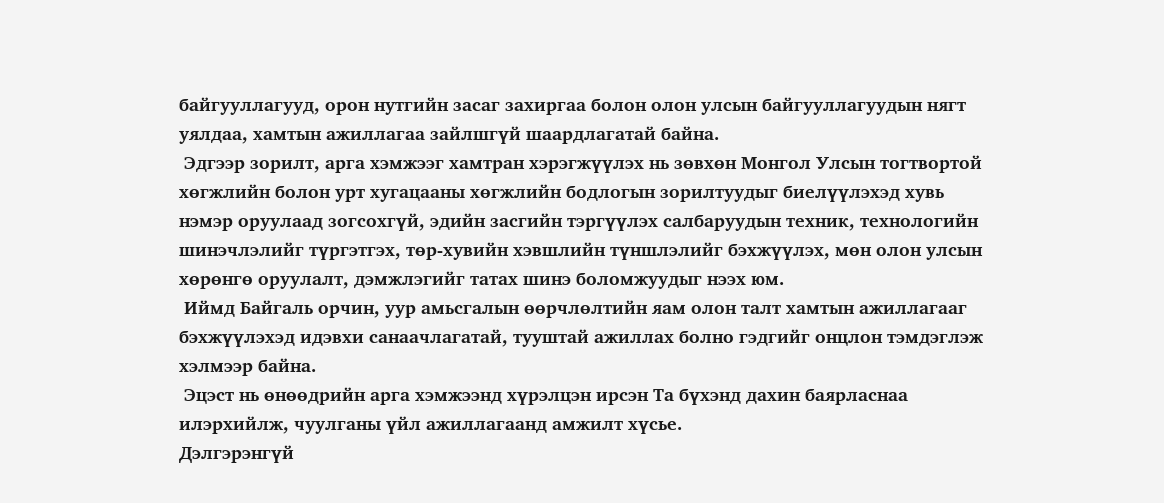байгууллагууд, орон нутгийн засаг захиргаа болон олон улсын байгууллагуудын нягт уялдаа, хамтын ажиллагаа зайлшгүй шаардлагатай байна.
 Эдгээр зорилт, арга хэмжээг хамтран хэрэгжүүлэх нь зөвхөн Монгол Улсын тогтвортой хөгжлийн болон урт хугацааны хөгжлийн бодлогын зорилтуудыг биелүүлэхэд хувь нэмэр оруулаад зогсохгүй, эдийн засгийн тэргүүлэх салбаруудын техник, технологийн шинэчлэлийг түргэтгэх, төр-хувийн хэвшлийн түншлэлийг бэхжүүлэх, мөн олон улсын хөрөнгө оруулалт, дэмжлэгийг татах шинэ боломжуудыг нээх юм.
 Иймд Байгаль орчин, уур амьсгалын өөрчлөлтийн яам олон талт хамтын ажиллагааг бэхжүүлэхэд идэвхи санаачлагатай, тууштай ажиллах болно гэдгийг онцлон тэмдэглэж хэлмээр байна.
 Эцэст нь өнөөдрийн арга хэмжээнд хүрэлцэн ирсэн Та бүхэнд дахин баярласнаа илэрхийлж, чуулганы үйл ажиллагаанд амжилт хүсье.
Дэлгэрэнгүй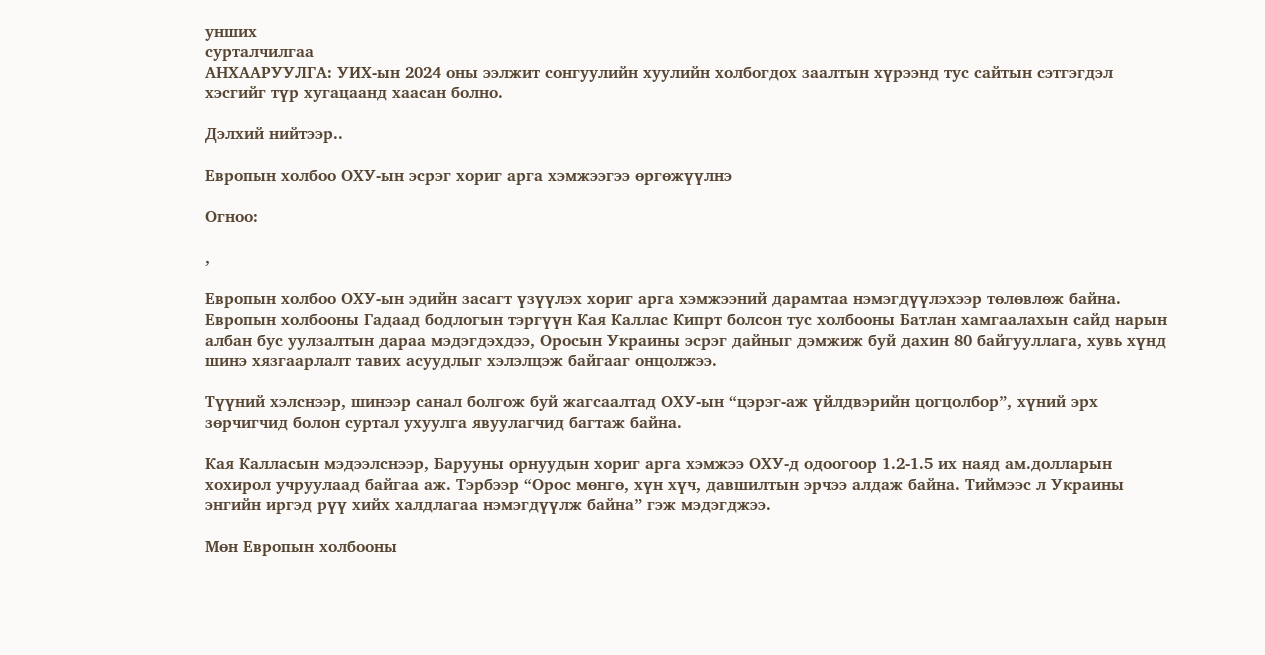унших
сурталчилгаа
АНХААРУУЛГА: УИХ-ын 2024 оны ээлжит сонгуулийн хуулийн холбогдох заалтын хүрээнд тус сайтын сэтгэгдэл хэсгийг түр хугацаанд хаасан болно.

Дэлхий нийтээр..

Европын холбоо ОХУ-ын эсрэг хориг арга хэмжээгээ өргөжүүлнэ

Огноо:

,

Европын холбоо ОХУ-ын эдийн засагт үзүүлэх хориг арга хэмжээний дарамтаа нэмэгдүүлэхээр төлөвлөж байна. Европын холбооны Гадаад бодлогын тэргүүн Кая Каллас Кипрт болсон тус холбооны Батлан хамгаалахын сайд нарын албан бус уулзалтын дараа мэдэгдэхдээ, Оросын Украины эсрэг дайныг дэмжиж буй дахин 80 байгууллага, хувь хүнд шинэ хязгаарлалт тавих асуудлыг хэлэлцэж байгааг онцолжээ.

Түүний хэлснээр, шинээр санал болгож буй жагсаалтад ОХУ-ын “цэрэг-аж үйлдвэрийн цогцолбор”, хүний эрх зөрчигчид болон суртал ухуулга явуулагчид багтаж байна.

Кая Калласын мэдээлснээр, Барууны орнуудын хориг арга хэмжээ ОХУ-д одоогоор 1.2-1.5 их наяд ам.долларын хохирол учруулаад байгаа аж. Тэрбээр “Орос мөнгө, хүн хүч, давшилтын эрчээ алдаж байна. Тиймээс л Украины энгийн иргэд рүү хийх халдлагаа нэмэгдүүлж байна” гэж мэдэгджээ.

Мөн Европын холбооны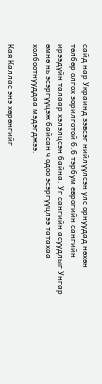сайд нар Украинд зэвсэг нийлүүлсэн улс орнуудад нөхөн төлбөр олгох зорилготой 6.6 тэрбум еврогийн сангийн ирээдүйн талаар хэлэлцсэн байна. Уг сангийн асуудлыг Унгар өмнө нь эсэргүүцэж байсан ч одоо эсэргүүцлээ татахаа холбоотнууддаа мэдэгджээ.

Кая Каллас энэ хөрөнгийг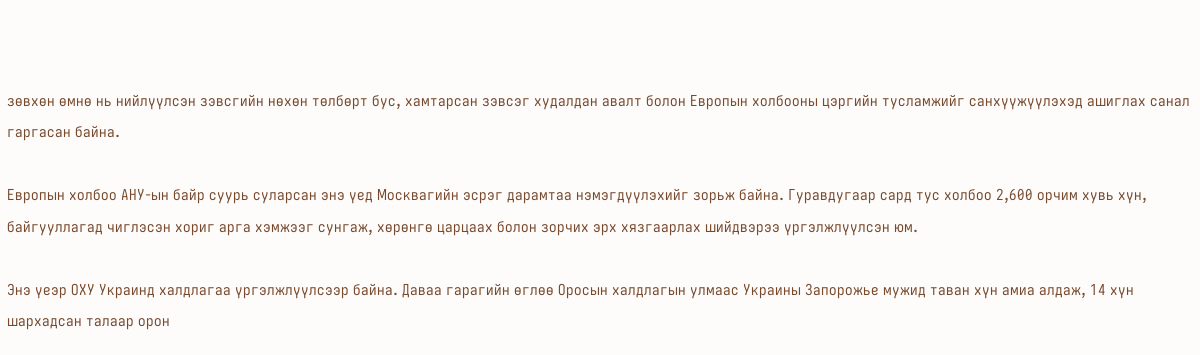зөвхөн өмнө нь нийлүүлсэн зэвсгийн нөхөн төлбөрт бус, хамтарсан зэвсэг худалдан авалт болон Европын холбооны цэргийн тусламжийг санхүүжүүлэхэд ашиглах санал гаргасан байна.

Европын холбоо АНУ-ын байр суурь суларсан энэ үед Москвагийн эсрэг дарамтаа нэмэгдүүлэхийг зорьж байна. Гуравдугаар сард тус холбоо 2,600 орчим хувь хүн, байгууллагад чиглэсэн хориг арга хэмжээг сунгаж, хөрөнгө царцаах болон зорчих эрх хязгаарлах шийдвэрээ үргэлжлүүлсэн юм.

Энэ үеэр ОХУ Украинд халдлагаа үргэлжлүүлсээр байна. Даваа гарагийн өглөө Оросын халдлагын улмаас Украины Запорожье мужид таван хүн амиа алдаж, 14 хүн шархадсан талаар орон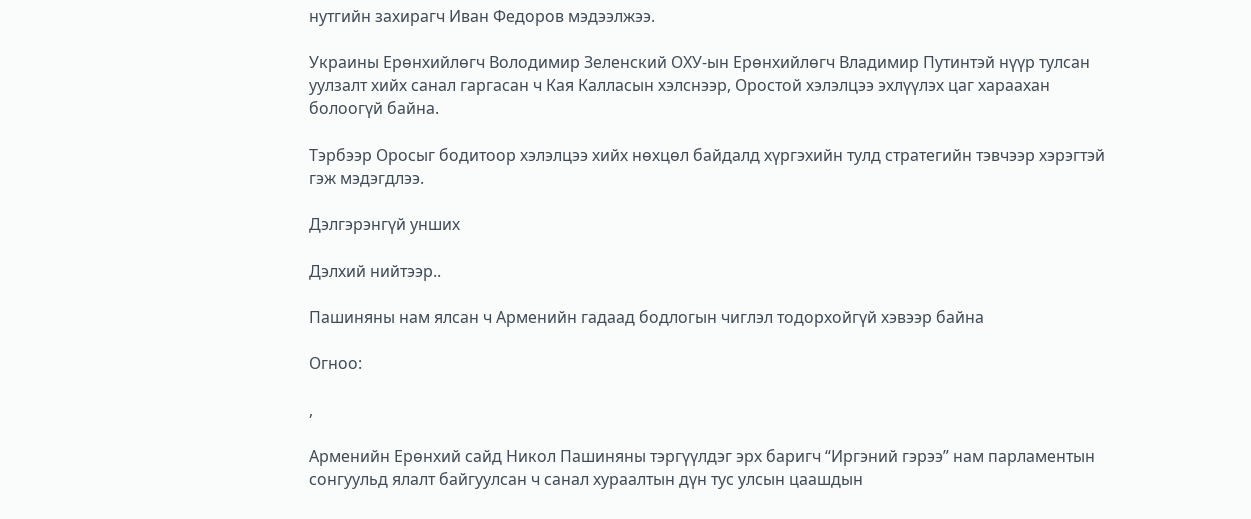нутгийн захирагч Иван Федоров мэдээлжээ.

Украины Ерөнхийлөгч Володимир Зеленский ОХУ-ын Ерөнхийлөгч Владимир Путинтэй нүүр тулсан уулзалт хийх санал гаргасан ч Кая Калласын хэлснээр, Оростой хэлэлцээ эхлүүлэх цаг хараахан болоогүй байна.

Тэрбээр Оросыг бодитоор хэлэлцээ хийх нөхцөл байдалд хүргэхийн тулд стратегийн тэвчээр хэрэгтэй гэж мэдэгдлээ.

Дэлгэрэнгүй унших

Дэлхий нийтээр..

Пашиняны нам ялсан ч Арменийн гадаад бодлогын чиглэл тодорхойгүй хэвээр байна

Огноо:

,

Арменийн Ерөнхий сайд Никол Пашиняны тэргүүлдэг эрх баригч “Иргэний гэрээ” нам парламентын сонгуульд ялалт байгуулсан ч санал хураалтын дүн тус улсын цаашдын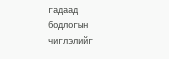гадаад бодлогын чиглэлийг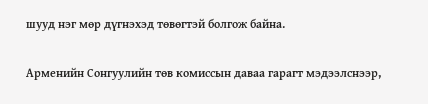шууд нэг мөр дүгнэхэд төвөгтэй болгож байна.

Арменийн Сонгуулийн төв комиссын даваа гарагт мэдээлснээр,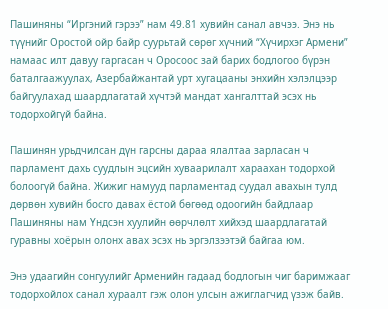Пашиняны “Иргэний гэрээ” нам 49.81 хувийн санал авчээ. Энэ нь түүнийг Оростой ойр байр суурьтай сөрөг хүчний “Хүчирхэг Армени” намаас илт давуу гаргасан ч Оросоос зай барих бодлогоо бүрэн баталгаажуулах, Азербайжантай урт хугацааны энхийн хэлэлцээр байгуулахад шаардлагатай хүчтэй мандат хангалттай эсэх нь тодорхойгүй байна.

Пашинян урьдчилсан дүн гарсны дараа ялалтаа зарласан ч парламент дахь суудлын эцсийн хуваарилалт хараахан тодорхой болоогүй байна. Жижиг намууд парламентад суудал авахын тулд дөрвөн хувийн босго давах ёстой бөгөөд одоогийн байдлаар Пашиняны нам Үндсэн хуулийн өөрчлөлт хийхэд шаардлагатай гуравны хоёрын олонх авах эсэх нь эргэлзээтэй байгаа юм.

Энэ удаагийн сонгуулийг Арменийн гадаад бодлогын чиг баримжааг тодорхойлох санал хураалт гэж олон улсын ажиглагчид үзэж байв.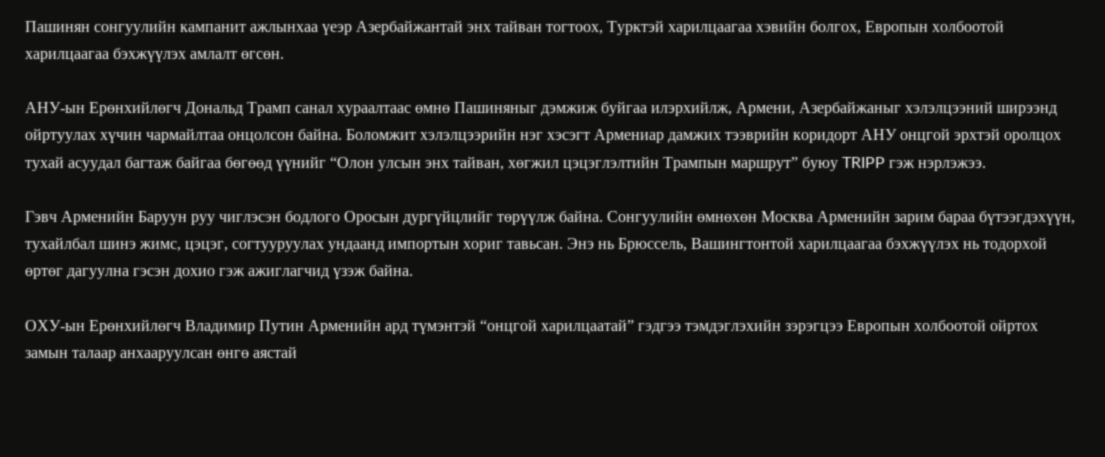Пашинян сонгуулийн кампанит ажлынхаа үеэр Азербайжантай энх тайван тогтоох, Турктэй харилцаагаа хэвийн болгох, Европын холбоотой харилцаагаа бэхжүүлэх амлалт өгсөн.

АНУ-ын Ерөнхийлөгч Дональд Трамп санал хураалтаас өмнө Пашиняныг дэмжиж буйгаа илэрхийлж, Армени, Азербайжаныг хэлэлцээний ширээнд ойртуулах хүчин чармайлтаа онцолсон байна. Боломжит хэлэлцээрийн нэг хэсэгт Армениар дамжих тээврийн коридорт АНУ онцгой эрхтэй оролцох тухай асуудал багтаж байгаа бөгөөд үүнийг “Олон улсын энх тайван, хөгжил цэцэглэлтийн Трампын маршрут” буюу TRIPP гэж нэрлэжээ.

Гэвч Арменийн Баруун руу чиглэсэн бодлого Оросын дургүйцлийг төрүүлж байна. Сонгуулийн өмнөхөн Москва Арменийн зарим бараа бүтээгдэхүүн, тухайлбал шинэ жимс, цэцэг, согтууруулах ундаанд импортын хориг тавьсан. Энэ нь Брюссель, Вашингтонтой харилцаагаа бэхжүүлэх нь тодорхой өртөг дагуулна гэсэн дохио гэж ажиглагчид үзэж байна.

ОХУ-ын Ерөнхийлөгч Владимир Путин Арменийн ард түмэнтэй “онцгой харилцаатай” гэдгээ тэмдэглэхийн зэрэгцээ Европын холбоотой ойртох замын талаар анхааруулсан өнгө аястай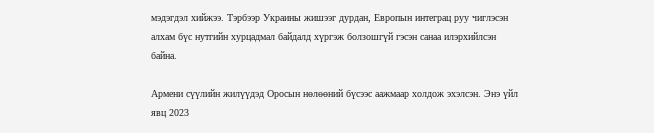мэдэгдэл хийжээ. Тэрбээр Украины жишээг дурдан, Европын интеграц руу чиглэсэн алхам бүс нутгийн хурцадмал байдалд хүргэж болзошгүй гэсэн санаа илэрхийлсэн байна.

Армени сүүлийн жилүүдэд Оросын нөлөөний бүсээс аажмаар холдож эхэлсэн. Энэ үйл явц 2023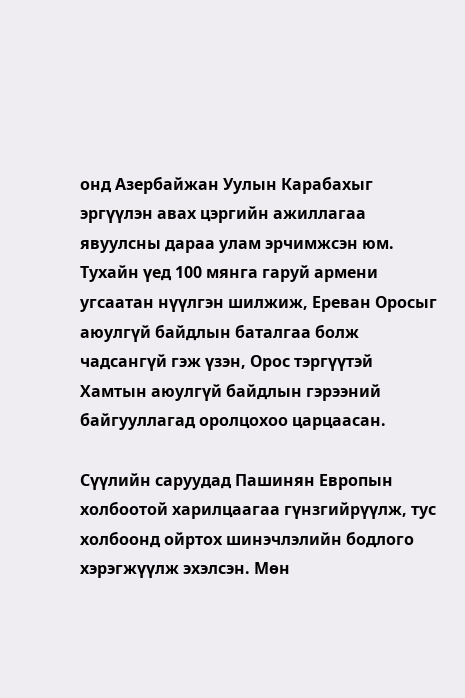онд Азербайжан Уулын Карабахыг эргүүлэн авах цэргийн ажиллагаа явуулсны дараа улам эрчимжсэн юм. Тухайн үед 100 мянга гаруй армени угсаатан нүүлгэн шилжиж, Ереван Оросыг аюулгүй байдлын баталгаа болж чадсангүй гэж үзэн, Орос тэргүүтэй Хамтын аюулгүй байдлын гэрээний байгууллагад оролцохоо царцаасан.

Сүүлийн саруудад Пашинян Европын холбоотой харилцаагаа гүнзгийрүүлж, тус холбоонд ойртох шинэчлэлийн бодлого хэрэгжүүлж эхэлсэн. Мөн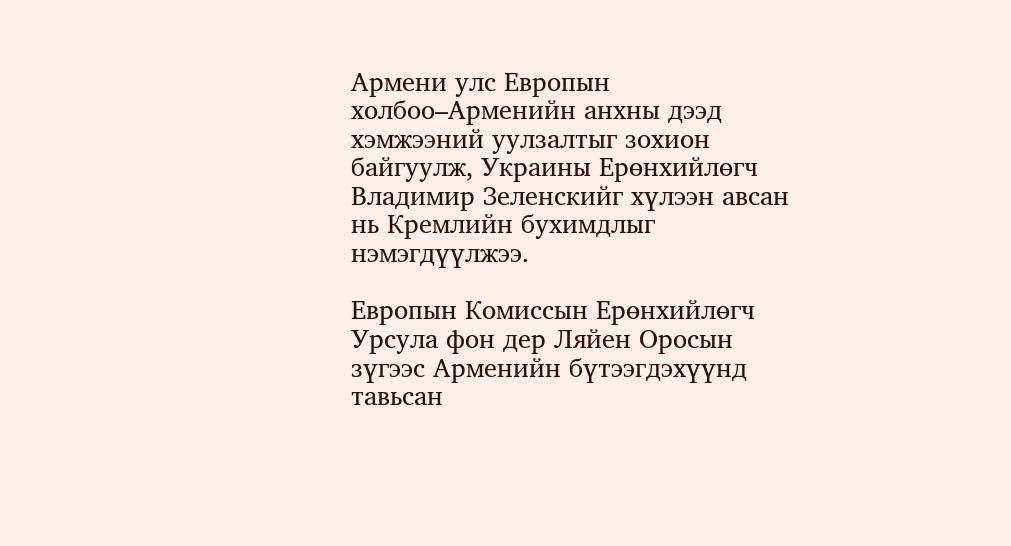Армени улс Европын холбоо–Арменийн анхны дээд хэмжээний уулзалтыг зохион байгуулж, Украины Ерөнхийлөгч Владимир Зеленскийг хүлээн авсан нь Кремлийн бухимдлыг нэмэгдүүлжээ.

Европын Комиссын Ерөнхийлөгч Урсула фон дер Ляйен Оросын зүгээс Арменийн бүтээгдэхүүнд тавьсан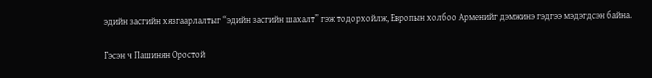эдийн засгийн хязгаарлалтыг “эдийн засгийн шахалт” гэж тодорхойлж, Европын холбоо Арменийг дэмжинэ гэдгээ мэдэгдсэн байна.

Гэсэн ч Пашинян Оростой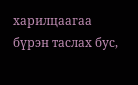харилцаагаа бүрэн таслах бус,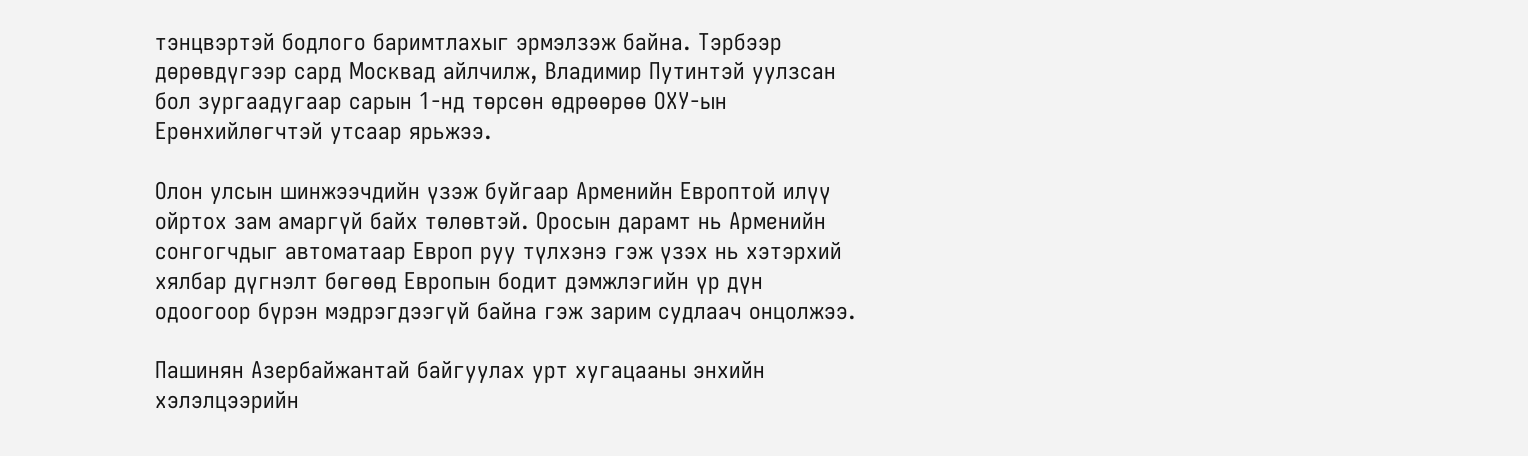тэнцвэртэй бодлого баримтлахыг эрмэлзэж байна. Тэрбээр дөрөвдүгээр сард Москвад айлчилж, Владимир Путинтэй уулзсан бол зургаадугаар сарын 1-нд төрсөн өдрөөрөө ОХУ-ын Ерөнхийлөгчтэй утсаар ярьжээ.

Олон улсын шинжээчдийн үзэж буйгаар Арменийн Европтой илүү ойртох зам амаргүй байх төлөвтэй. Оросын дарамт нь Арменийн сонгогчдыг автоматаар Европ руу түлхэнэ гэж үзэх нь хэтэрхий хялбар дүгнэлт бөгөөд Европын бодит дэмжлэгийн үр дүн одоогоор бүрэн мэдрэгдээгүй байна гэж зарим судлаач онцолжээ.

Пашинян Азербайжантай байгуулах урт хугацааны энхийн хэлэлцээрийн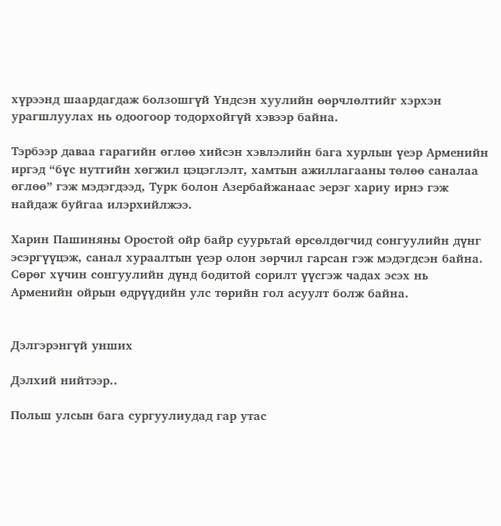хүрээнд шаардагдаж болзошгүй Үндсэн хуулийн өөрчлөлтийг хэрхэн урагшлуулах нь одоогоор тодорхойгүй хэвээр байна.

Тэрбээр даваа гарагийн өглөө хийсэн хэвлэлийн бага хурлын үеэр Арменийн иргэд “бүс нутгийн хөгжил цэцэглэлт, хамтын ажиллагааны төлөө саналаа өглөө” гэж мэдэгдээд, Турк болон Азербайжанаас эерэг хариу ирнэ гэж найдаж буйгаа илэрхийлжээ.

Харин Пашиняны Оростой ойр байр суурьтай өрсөлдөгчид сонгуулийн дүнг эсэргүүцэж, санал хураалтын үеэр олон зөрчил гарсан гэж мэдэгдсэн байна. Сөрөг хүчин сонгуулийн дүнд бодитой сорилт үүсгэж чадах эсэх нь Арменийн ойрын өдрүүдийн улс төрийн гол асуулт болж байна.


Дэлгэрэнгүй унших

Дэлхий нийтээр..

Польш улсын бага сургуулиудад гар утас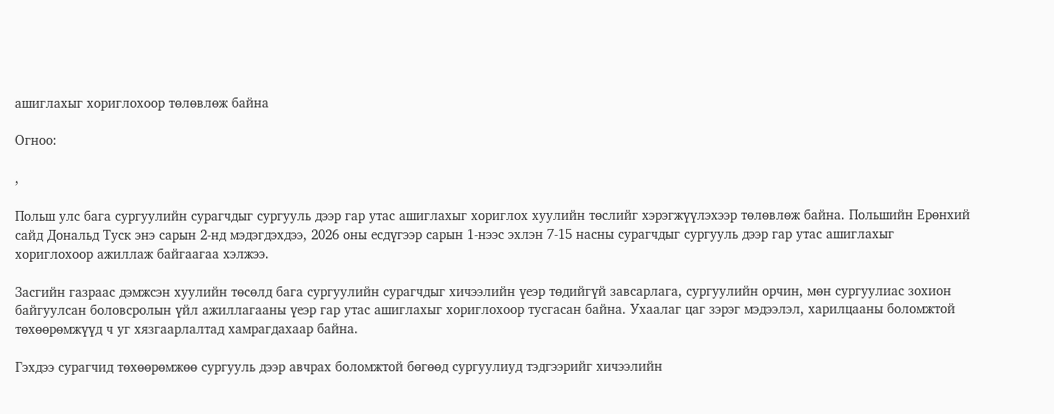ашиглахыг хориглохоор төлөвлөж байна

Огноо:

,

Польш улс бага сургуулийн сурагчдыг сургууль дээр гар утас ашиглахыг хориглох хуулийн төслийг хэрэгжүүлэхээр төлөвлөж байна. Польшийн Ерөнхий сайд Дональд Туск энэ сарын 2-нд мэдэгдэхдээ, 2026 оны есдүгээр сарын 1-нээс эхлэн 7-15 насны сурагчдыг сургууль дээр гар утас ашиглахыг хориглохоор ажиллаж байгаагаа хэлжээ.

Засгийн газраас дэмжсэн хуулийн төсөлд бага сургуулийн сурагчдыг хичээлийн үеэр төдийгүй завсарлага, сургуулийн орчин, мөн сургуулиас зохион байгуулсан боловсролын үйл ажиллагааны үеэр гар утас ашиглахыг хориглохоор тусгасан байна. Ухаалаг цаг зэрэг мэдээлэл, харилцааны боломжтой төхөөрөмжүүд ч уг хязгаарлалтад хамрагдахаар байна.

Гэхдээ сурагчид төхөөрөмжөө сургууль дээр авчрах боломжтой бөгөөд сургуулиуд тэдгээрийг хичээлийн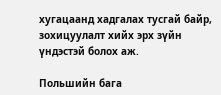хугацаанд хадгалах тусгай байр, зохицуулалт хийх эрх зүйн үндэстэй болох аж.

Польшийн бага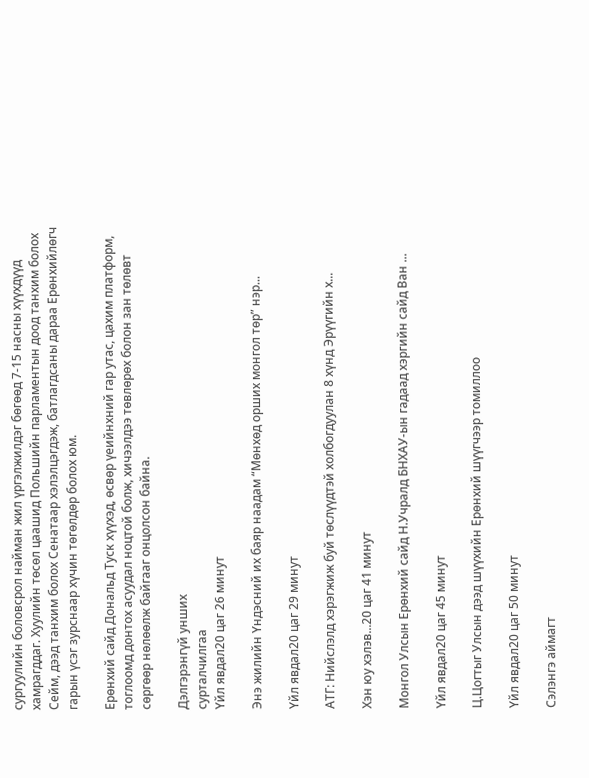сургуулийн боловсрол найман жил үргэлжилдэг бөгөөд 7-15 насны хүүхдүүд хамрагддаг. Хуулийн төсөл цаашид Польшийн парламентын доод танхим болох Сейм, дээд танхим болох Сенатаар хэлэлцэгдэж, батлагдсаны дараа Ерөнхийлөгч гарын үсэг зурснаар хүчин төгөлдөр болох юм.

Ерөнхий сайд Дональд Туск хүүхэд, өсвөр үеийнхний гар утас, цахим платформ, тоглоомд донтох асуудал ноцтой болж, хичээлдээ төвлөрөх болон зан төлөвт сөргөөр нөлөөлж байгааг онцолсон байна.

Дэлгэрэнгүй унших
сурталчилгаа
Үйл явдал20 цаг 26 минут

Энэ жилийн Үндэсний их баяр наадам “Мөнхөд орших монгол төр” нэр...

Үйл явдал20 цаг 29 минут

АТГ: Нийслэлд хэрэгжиж буй төслүүдтэй холбогдуулан 8 хүнд Эрүүгийн х...

Хэн юу хэлэв...20 цаг 41 минут

Монгол Улсын Ерөнхий сайд Н.Учралд БНХАУ-ын гадаад хэргийн сайд Ван ...

Үйл явдал20 цаг 45 минут

Ц.Цогтыг Улсын дээд шүүхийн Ерөнхий шүүгчээр томиллоо

Үйл явдал20 цаг 50 минут

Сэлэнгэ аймагт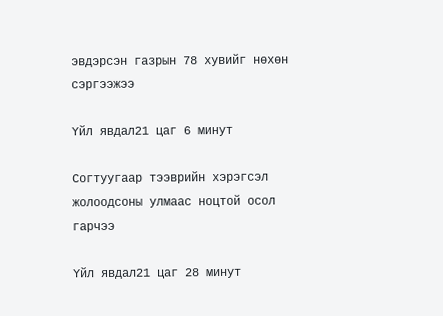эвдэрсэн газрын 78 хувийг нөхөн сэргээжээ

Үйл явдал21 цаг 6 минут

Согтуугаар тээврийн хэрэгсэл жолоодсоны улмаас ноцтой осол гарчээ

Үйл явдал21 цаг 28 минут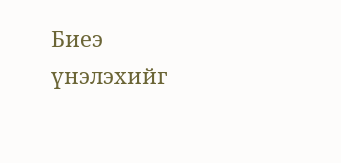Биеэ үнэлэхийг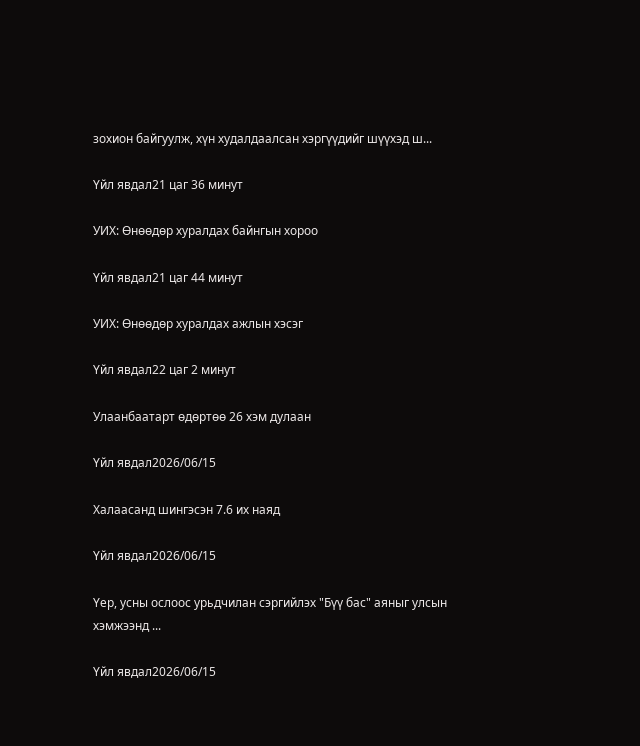зохион байгуулж, хүн худалдаалсан хэргүүдийг шүүхэд ш...

Үйл явдал21 цаг 36 минут

УИХ: Өнөөдөр хуралдах байнгын хороо

Үйл явдал21 цаг 44 минут

УИХ: Өнөөдөр хуралдах ажлын хэсэг

Үйл явдал22 цаг 2 минут

Улаанбаатарт өдөртөө 26 хэм дулаан

Үйл явдал2026/06/15

Халаасанд шингэсэн 7.6 их наяд

Үйл явдал2026/06/15

Үер, усны ослоос урьдчилан сэргийлэх "Бүү бас" аяныг улсын хэмжээнд ...

Үйл явдал2026/06/15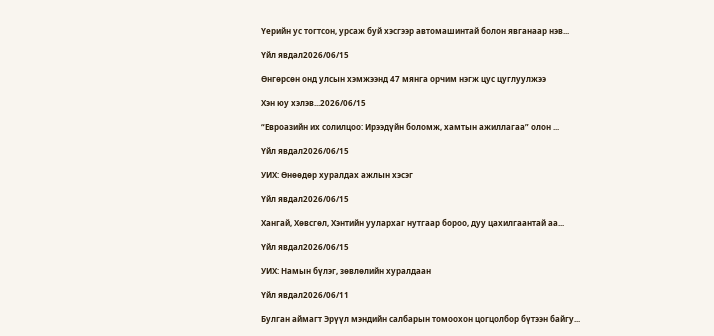Үерийн ус тогтсон, урсаж буй хэсгээр автомашинтай болон явганаар нэв...

Үйл явдал2026/06/15

Өнгөрсөн онд улсын хэмжээнд 47 мянга орчим нэгж цус цуглуулжээ

Хэн юу хэлэв...2026/06/15

“Евроазийн их солилцоо: Ирээдүйн боломж, хамтын ажиллагаа” олон ...

Үйл явдал2026/06/15

УИХ: Өнөөдөр хуралдах ажлын хэсэг

Үйл явдал2026/06/15

Хангай, Хөвсгөл, Хэнтийн уулархаг нутгаар бороо, дуу цахилгаантай аа...

Үйл явдал2026/06/15

УИХ: Намын бүлэг, зөвлөлийн хуралдаан

Үйл явдал2026/06/11

Булган аймагт Эрүүл мэндийн салбарын томоохон цогцолбор бүтээн байгу...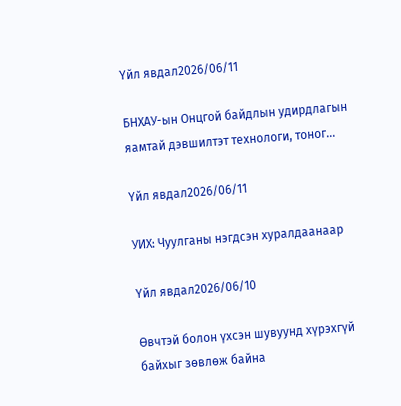Үйл явдал2026/06/11

БНХАУ-ын Онцгой байдлын удирдлагын яамтай дэвшилтэт технологи, тоног...

Үйл явдал2026/06/11

УИХ: Чуулганы нэгдсэн хуралдаанаар

Үйл явдал2026/06/10

Өвчтэй болон үхсэн шувуунд хүрэхгүй байхыг зөвлөж байна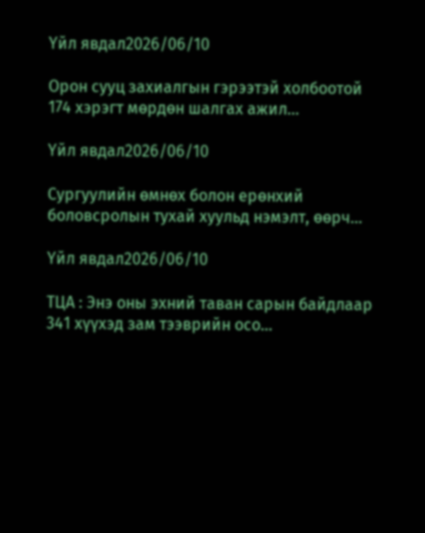Үйл явдал2026/06/10

Орон сууц захиалгын гэрээтэй холбоотой 174 хэрэгт мөрдөн шалгах ажил...

Үйл явдал2026/06/10

Сургуулийн өмнөх болон ерөнхий боловсролын тухай хуульд нэмэлт, өөрч...

Үйл явдал2026/06/10

ТЦА : Энэ оны эхний таван сарын байдлаар 341 хүүхэд зам тээврийн осо...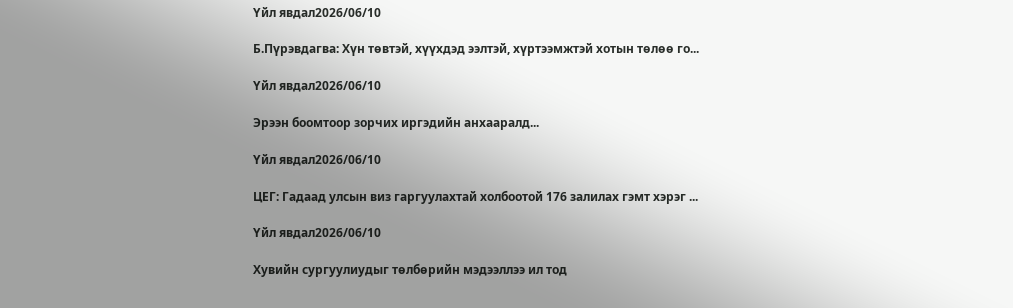Үйл явдал2026/06/10

Б.Пүрэвдагва: Хүн төвтэй, хүүхдэд ээлтэй, хүртээмжтэй хотын төлөө го...

Үйл явдал2026/06/10

Эрээн боомтоор зорчих иргэдийн анхааралд...

Үйл явдал2026/06/10

ЦЕГ: Гадаад улсын виз гаргуулахтай холбоотой 176 залилах гэмт хэрэг ...

Үйл явдал2026/06/10

Хувийн сургуулиудыг төлбөрийн мэдээллээ ил тод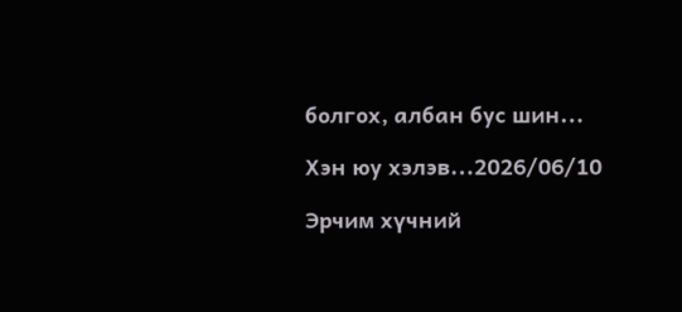болгох, албан бус шин...

Хэн юу хэлэв...2026/06/10

Эрчим хүчний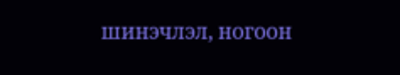шинэчлэл, ногоон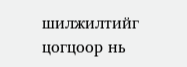шилжилтийг цогцоор нь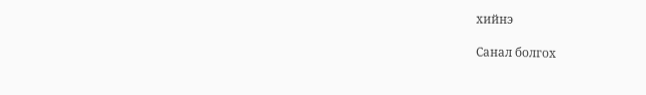хийнэ

Санал болгох